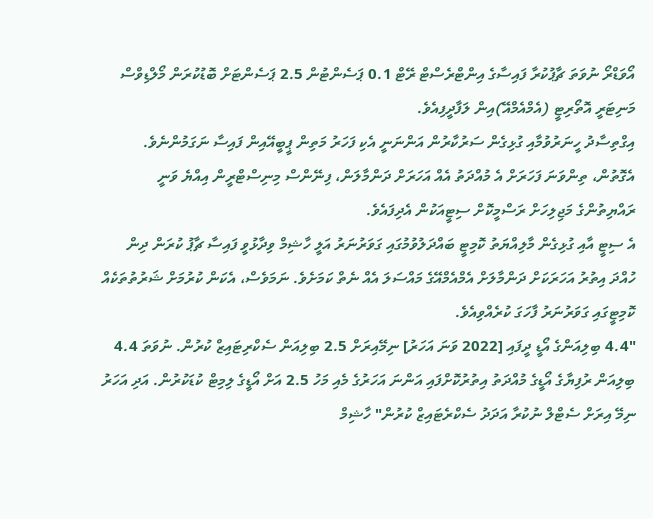އޯވަޑްރޯ ނުވަތަ ޗާޕުކުރާ ފައިސާގެ އިންޓްރެސްޓް ރޭޓް 0.1 ޕަސެންޓުން 2.5 ޕަސެންޓަށް ބޮޑުކުރަން މޯލްޑިވްސް މަނިޓަރީ އޮތޯރިޓީ (އެމްއެމްއޭ)އިން ލަފާދީފިއެވެ.
އިގްތިސާދު ހީނަރުވުމާއި ގުޅިގެން ސަރުކާރުން އަންނަނީ އެކި ފަހަރު މަތިން ޕީބީއޭއިން ފައިސާ ނަގަމުންނެވެ. އެގޮތުން، ތިންވަނަ ފަހަރަށް އެ މުއްދަތު އެއް އަހަރަށް ދަންމާލަން، ފިނޭންސް މިނިސްޓްރީން އިއްޔެ ވަނީ ރައްޔިތުންގެ މަޖިލިހަށް ރަސްމީކޮށް ސިޓީއަކުން އެދިފައެވެ.
އެ ސިޓީ އާއި ގުޅިގެން މާލިއްޔަތު ކޮމިޓީ ބައްދަލުވުމުގައި ގަވަރުނަރު އަލީ ހާޝިމް ވިދާޅުވީ ފައިސާ ޗާޕު ކުރަން ދިން ހުއްދަ އިތުރު އަހަރަކަށް ދަންމާލަށް އެމްއެމްއޭގެ މައްސަލަ އެއް ނެތް ކަމަށެވެ. ނަމަވެސް، އެކަން ކުރުމަށް ޝަރުތުތަކެއް ކޮމިޓީގައި ގަވަރުނަރު ފާހަގަ ކުރެއްވިއެވެ.
"4.4 ބިލިއަންގެ އޯޑީ ދީފައި [2022 ވަނަ އަހަރު] ނިމޭއިރަށް 2.5 ބިލިއަން ސެކްރިޓައިޒް ކުރުން. ނުވަތަ 4.4 ބިލިއަން ރުފިޔާގެ އޯޑީގެ މުއްދަތު އިތުރުކޮށްފައި އަންނަ އަހަރުގެ މެއި މަހު 2.5 އަށް އޯޑީގެ ލިމިޓް ކުޑަކުރުން. އަދި އަހަރު ނިމޭ އިރަށް ސެޓްލް ނުކުރާ އަދަދު ސެކްރެޓައިޒް ކުރުން" ހާޝިމް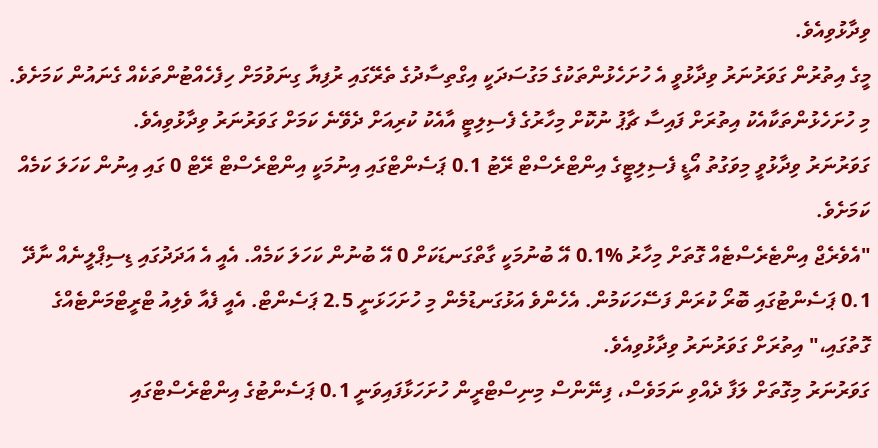ވިދާޅުވިއެވެ.
މީގެ އިތުރުން ގަވަރުނަރު ވިދާޅުވީ އެ ހުށަހެޅުންތަކުގެ މަގުސަދަކީ އިގްތިސާދުގެ ތެރޭގައި ރުފިޔާ ގިނަވުމަށް ހިފެހެއްޓުންތަކެއް ގެނައުން ކަމަށެވެ. މި ހުށަހެޅުންތަކާއެކު އިތުރަށް ފައިސާ ޗާޕު ނުކޮށް މިހާރުގެ ފެސިލިޓީ އާއެކު ކުރިއަށް ދެވޭނެ ކަމަށް ގަވަރުނަރު ވިދާޅުވިއެވެ.
ގަވަރުނަރު ވިދާޅުވީ މިވަގުތު އޯޑީ ފެސިލިޓީގެ އިންޓްރެސްޓް ރޭޓު 0.1 ޕަސެންޓްގައި އިނުމަކީ އިންޓްރެސްޓް ރޭޓް 0 ގައި އިނުން ކަހަލަ ކަމެއް ކަމަށެވެ.
"އެވެރެޖް އިންޓެރެސްޓެއް ގޮތަށް މިހާރު %0.1 އޭ ބުނުމަކީ ގާތްގަނޑަކަށް 0 އޭ ބުނުން ކަހަލަ ކަމެއް. އެއީ އެ އަދަދުގައި ޑިސިޕްލީނެއް ނާދޭ 0.1 ޕަސެންޓުގައި ބޮރޯ ކުރަން ފަސޭހަކަމުން. އެހެންވެ އަޅުގަނޑުމެން މި ހުށަހަޅަނީ 2.5 ޕަސެންޓް. އެއީ ފެއާ ވެލިއު ޓްރީޓްމަންޓެއްގެ ގޮތުގައި،" އިތުރަށް ގަވަރުނަރު ވިދާޅުވިއެވެ.
ގަވަރުނަރު މިގޮތަށް ލަފާ ދެއްވި ނަމަވެސް، ފިނޭންސް މިނިސްޓްރީން ހުށަހަޅާފައިވަނީ 0.1 ޕަސެންޓުގެ އިންޓްރެސްޓްގައި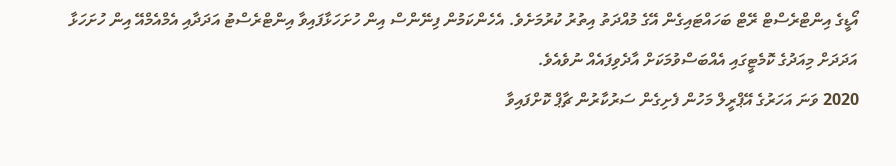އޯޑީގެ އިންޓްރެސްޓް ރޭޓް ބަހައްޓައިގެން އޭގެ މުއްދަތު އިތުރު ކުރުމަށެވެ. އެހެންކަމުން ފިނޭންސް އިން ހުށަހަޅާފައިވާ އިންޓްރެސްޓު އަދަދާއި އެމްއެމްއޭ އިން ހުށަހަޅާ އަދަދަށް މިއަދުގެ ކޮމެޓީގައި އެއްބަސްވުމަކަށް އާދެވިފައެއް ނުވެއެވެ.
2020 ވަނަ އަހަރުގެ އޭޕްރީލް މަހުން ފެށިގެން ސަރުކާރުން ޗާޕް ކޮށްފައިވާ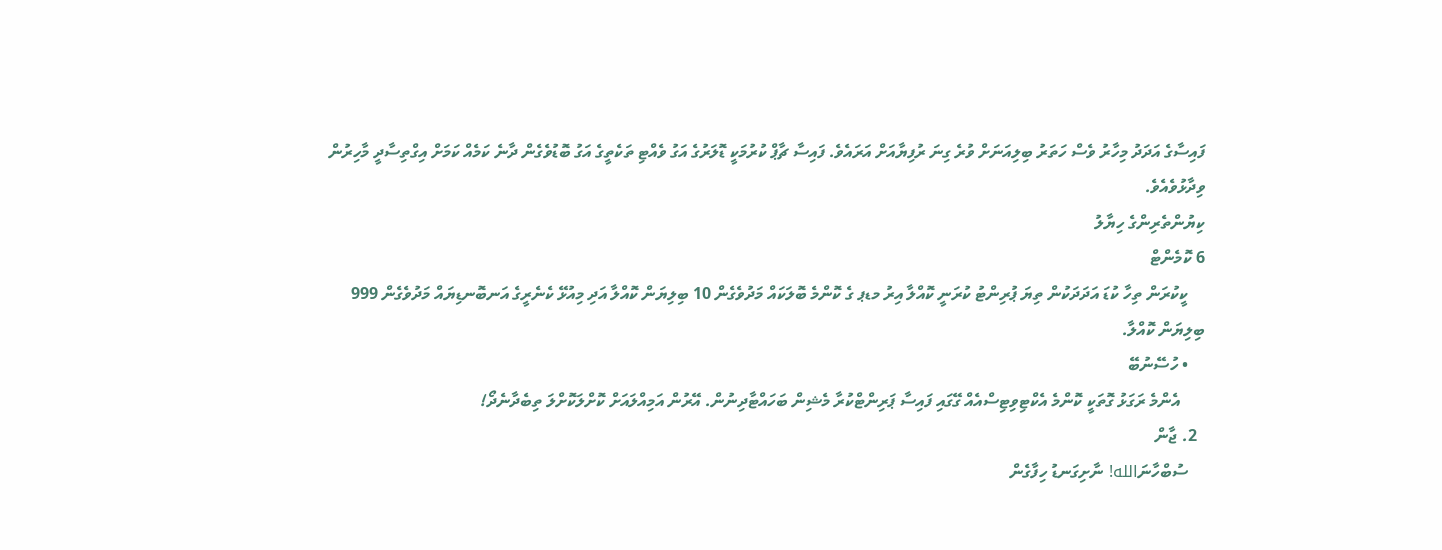ފައިސާގެ އަދަދު މިހާރު ވެސް ހަތަރު ބިލިއަނަށް ވުރެ ގިނަ ރުފިޔާއަށް އަރައެވެ. ފައިސާ ޗާޕް ކުރުމަކީ ޑޮލަރުގެ އަގު ވެއްޓި ތަކެތީގެ އަގު ބޮޑުވެގެން ދާނެ ކަމެއް ކަމަށް އިގްތިސާދީ މާހިރުން ވިދާޅުވެއެވެ.
ކިޔުންތެރިންގެ ހިޔާލު
6 ކޮމެންޓް
    ކީކުރަން ތިހާ ކުޑަ އަދަދަކުން ތިޔަ ޕުރިންޓު ކުރަނީ ކޮއްލާ އިރު މޑޕ ގެ ކޮންމެ ބޮލަކައް މަދުވެގެން 10 ބިލިޔަން ކޮއްލާ އަދި މިއުޅޭ ކެނެރީގެ އަނބޮނޑިޔައް މަދުވެގެން 999 ބިލިޔަން ކޮއްލާ.
    • ހުސޭނުބޭ
      އެންމެ ރަގަޅު ގޮތަކީ ކޮންމެ އެކްޓިވިޓިސްއެއް ގޭގައި ފައިސާ ޕަރިންޓްކުރާ މެޝިން ބަހައްޓާދިނުން. އޭރުން އަމިއްލައަށް ކޮށްލަކޮށްލަ ތިބެދާނެދޯ!
  2. ޖާން
    ސުބްހާނަالله! ނާށިގަނޑު ހިފާގެން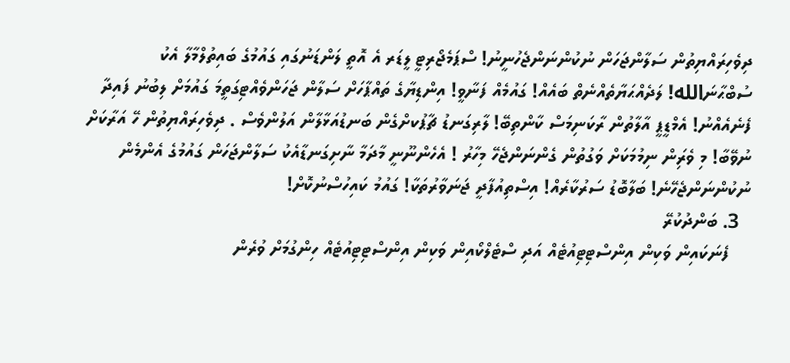ދިވެހިރައްޔިތުން ސަލާންޖަހަން ނުކުންނަންޖެހުނީނު! ސްޕަމެޖޯރިޓީ ލީޑަރ އެ އޮތީ ލަންޑަނުގައި ގައުމުގެ ބައިތުލްމާލާ އެކު ސުބްޙާނަالله! ލަދެއްޙަޔާތެއްނެތް ބައެއް! ގައުމެއް ފަނާވީ! އިންޑިޔާގެ ތައްޕާހަށް ސަލާން ޖަހަންވެއްޓިގަތީމަ ގައުމަށް ލިބުނު ފައިދާ ފެނެއެއްނު! އެމްޑީޕީ އާލާތުން ރާކަނިމަސް ކާންތިބޭ! ލާރިގަނޑު ޗާޕުކށްގެން ބަނޑުއަޅާލާން އަލުންވެސް . ދިވެހިރައްޔިތުން ހޭ އަރާކަށް ނުވޭބާ! މި ވެރިަން ނިމުމަކަށް ވަގުތުން ގެންނަންޖެހޭ މިހާރު ! އެހެންނޫނީ މާދަމާ ނާށިގަނޑާއެކު ސަލާންޖަހަން ގައުމުގެ އެންމެން ނުކުންނަންޖެހޭނެ! ބަލާބޮޑު ސަރުކާރެއް! އިސްތިއުފާދީ ޖަނަވާރުތަކާ! ގައުމު ކައިހުސްނުކޮށް!
  3. ބަންދުކުރޭ
    ފެނަކައިން ވަކިން އިންސްޓިޓިއުޓެއް އަދި ސްޓެލްކޯއިން ވަކިން އިންސްޓިޓިއުޓެއް ހިންގުމަށް ވުރެން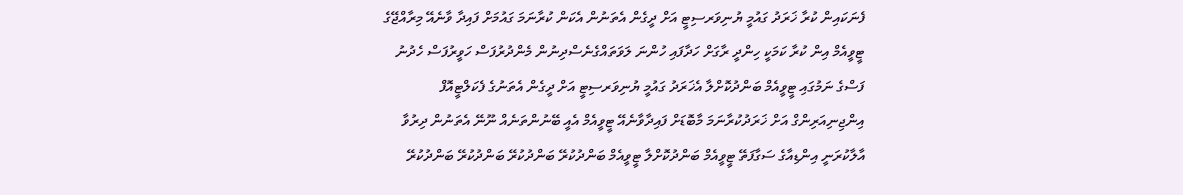ފެނަކައިން ކުރާ ޚަރަދު ގައުމީ ޔުނިވަރސިޓީ އަށް ދީގެން އެތަނުން އެކަން ކުރާނަމަ ގައުމަށް ފައިދާ ވާނެއޭ މިރާއްޖޭގެ ޓީވީއެމް އިން ކުރާ ކަމަކީ ހިންދީ ރާގަށް ހަދާފައި ހުންނަ ލަވަތައްގެނެސްދިނުން މެންދުރުފަސް ހަވީރުފަސް ހެދުނު ފަސްގެ ނަމުގައި ޓީވީއެމް ބަންދުކޮށްލާ އެޚަރަދު ގައުމީ ޔުނިވަރސިޓީ އަށް ދީގެން އެތަނުގެ ފެކަލްޓީއޮފް އިންޖިނިއަރިންގް އަށް ޚަރަދުކުރާނަމަ މާބޮޑަށް ފައިދާވާނެއޭ ޓީވީއެމް އެއީ ބޭނުންތަނެއް ނޫނޭ އެތަނުން ދިރުވާ އާލާކުރަނީ އިންޑިއާގެ ސަގާފަތޭ ޓީވީއެމް ބަންދުކޮށްލާ ޓީވީއެމް ބަންދުކުރޭ ބަންދުކުރޭ ބަންދުކުރޭ ބަންދުކުރޭ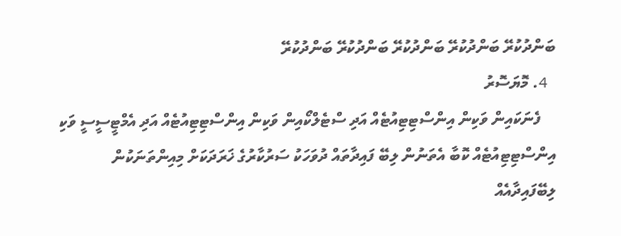ބަންދުކުރޭ ބަންދުކުރޭ ބަންދުކުރޭ ބަންދުކުރޭ ބަންދުކުރޭ
  4. މޮޔަސޮރު
    ފެނަކައިން ވަކިން އިންސްޓިޓިއުޓެއް އަދި ސްޓެލްކޯއިން ވަކިން އިންސްޓިޓިއުޓެއް އަދި އެމްޓީސީސީ ވަކި އިންސްޓިޓިއުޓެއް ކޮބާ އެތަނުން ލިބޭ ފައިދާތައް ދުވަހަކު ސަރުކާރުގެ ޚަރަދަކަށް މިއިންތަނަކުން ލިބޭފައިދާއެއް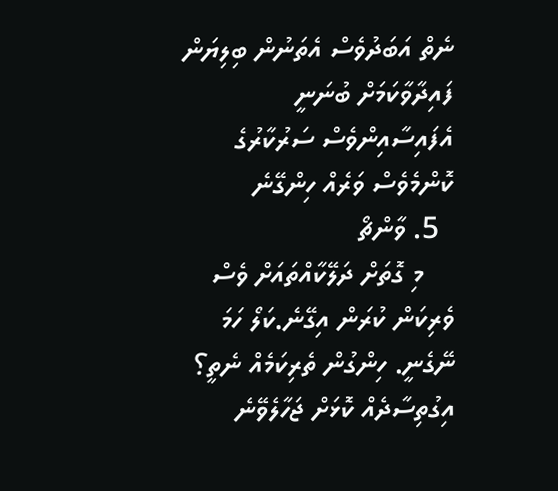ނެތް އަބަދުވެސް އެތަނުން ބިލިޔަން ފައިދާވާކަމަށް ބުނަނީ އެފައިސާއިންވެސް ސަރުކާރުގެ ކޮންމެވެސް ވަރެއް ހިންގޭނެ
  5. ވާންޗޯ
    މި ގޮތަށް ދަލޭކާއްތައަށް ވެސް ވެރިކަން ކުރަން އިގޭނެ.ކަލޯ ހަމަ ނޭގެނީ. ހިންގުން ތެރިކަމެއް ނެތީ؟ އިގުތިސާދެއް ކޮޅަށް ޖަހާލެވޭނެ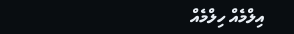އިލްމެއް ހިލްމެއް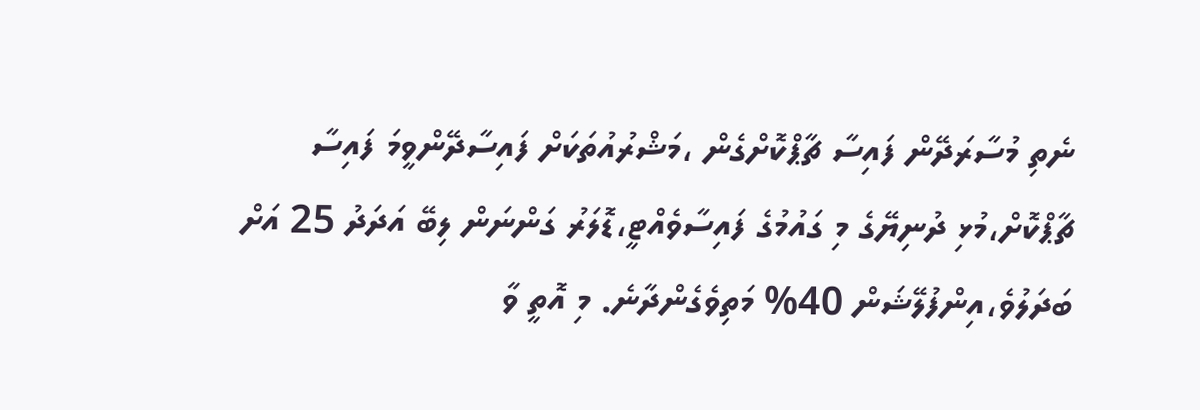ނެތި މުސާރަދޭން ފައިސާ ޗާޕްކޮށްގެން ،މަޝްރުއުތަކަށް ފައިސާދޭންވީމަ ފައިސާ ޗާޕްކޮށް،މުޅި ދުނިޔޭގެ މި ގައުމުގެ ފައިސާވެއްޓީ،ޑޮލަރު ގަންނަން ލިބޭ އަދަދު 25 އަށް ބަދަލުވެ،އިންފުލޭޝަން 40% މަތިވެގެންދާނެ. މި އޮތީ ވާ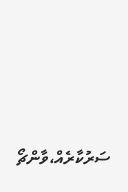ސަރުކާރެއް،ވާންޗޯ